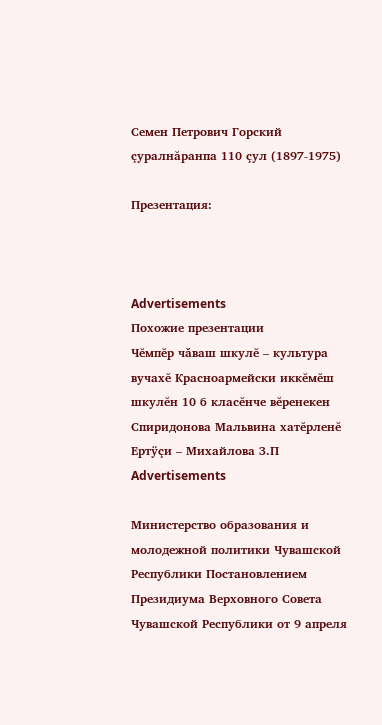Семен Петрович Горский çуралнăранпа 110 çул (1897-1975)

Презентация:



Advertisements
Похожие презентации
Чĕмпĕр чǎваш шкулĕ – культура вучахĕ Красноармейски иккĕмĕш шкулĕн 10 б класĕнче вĕренекен Спиридонова Мальвина хатĕрленĕ Ертÿçи – Михайлова З.П
Advertisements

Министерство образования и молодежной политики Чувашской Республики Постановлением Президиума Верховного Совета Чувашской Республики от 9 апреля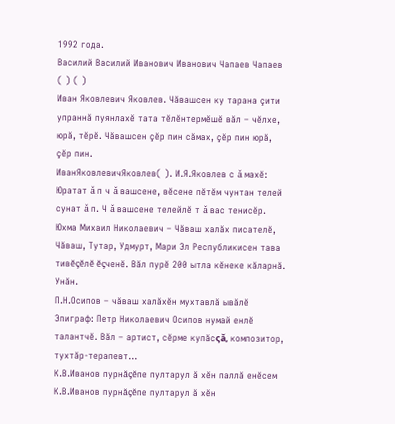1992 года.
Василий Василий Иванович Иванович Чапаев Чапаев ( ) ( )
Иван Яковлевич Яковлев. Чăвашсен ку тарана çити упраннă пуянлахĕ тата тĕлĕнтермĕшĕ вăл – чĕлхе, юрă, тĕрĕ. Чăвашсен çĕр пин сăмах, çĕр пин юрă, çĕр пин.
ИванЯковлевичЯковлев( ). И.Я.Яковлев с ǎ махĕ: Юратат ǎ п ч ǎ вашсене, вĕсене пĕтĕм чунтан телей сунат ǎ п. Ч ǎ вашсене телейлĕ т ǎ вас тенисĕр.
Юхма Михаил Николаевич – Чăваш халăх писателĕ, Чăваш, Тутар, Удмурт, Мари Эл Республикисен тава тивĕçĕлĕ ĕçченĕ. Вăл пурĕ 200 ытла кĕнеке кăларнă. Унăн.
П.Н.Осипов – чăваш халăхĕн мухтавлă ывăлĕ Эпиграф: Петр Николаевич Осипов нумай енлĕ талантчĕ. Вăл – артист, сĕрме купăсςă, композитор, тухтăр-терапевт…
К.В.Иванов пурнăçĕпе пултарул ӑ хĕн паллă енĕсем К.В.Иванов пурнăçĕпе пултарул ӑ хĕн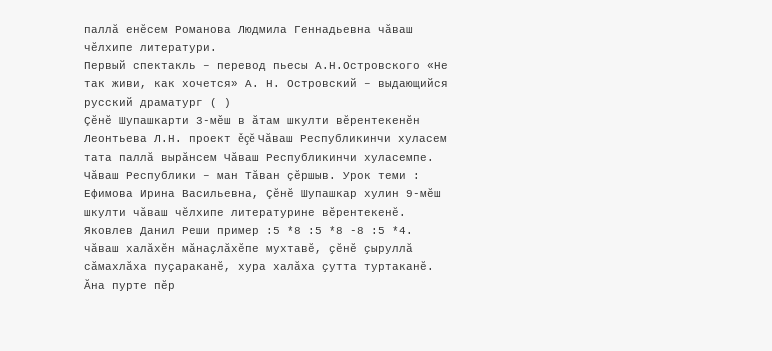паллă енĕсем Романова Людмила Геннадьевна чăваш чĕлхипе литератури.
Первый спектакль – перевод пьесы А.Н.Островского «Не так живи, как хочется» А. Н. Островский – выдающийся русский драматург ( )
Çĕнĕ Шупашкарти 3-мěш в ăтам шкулти вĕрентекенĕн Леонтьева Л.Н. проект ěçĕ Чăваш Республикинчи хуласем тата паллă вырăнсем Чăваш Республикинчи хуласемпе.
Чăваш Республики – ман Тăван çĕршыв. Урок теми : Ефимова Ирина Васильевна, Çĕнĕ Шупашкар хулин 9-мĕш шкулти чăваш чĕлхипе литературине вĕрентекенĕ.
Яковлев Данил Реши пример :5 *8 :5 *8 -8 :5 *4.
чӑваш халӑхӗн мӑнаҫлӑхӗпе мухтавӗ, ҫӗнӗ ҫыруллӑ сӑмахлӑха пуҫараканӗ, хура халӑха ҫутта туртаканӗ. Ӑна пурте пӗр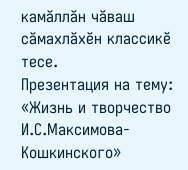камӑллӑн чӑваш сӑмахлӑхӗн классикӗ тесе.
Презентация на тему: «Жизнь и творчество И.С.Максимова-Кошкинского»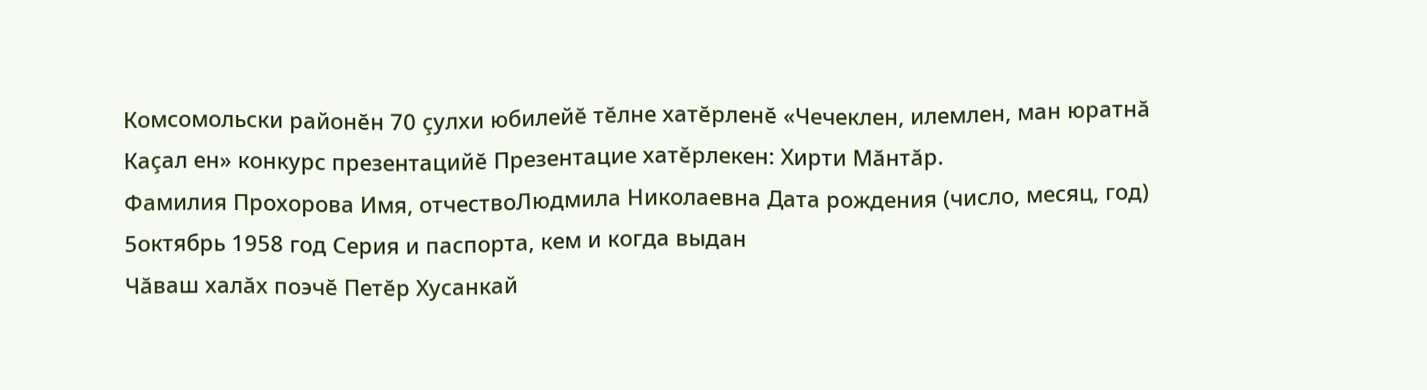Комсомольски районĕн 70 çулхи юбилейĕ тĕлне хатĕрленĕ «Чечеклен, илемлен, ман юратнă Каçал ен» конкурс презентацийĕ Презентацие хатĕрлекен: Хирти Мăнтăр.
Фамилия Прохорова Имя, отчествоЛюдмила Николаевна Дата рождения (число, месяц, год) 5октябрь 1958 год Серия и паспорта, кем и когда выдан
Чăваш халăх поэчĕ Петĕр Хусанкай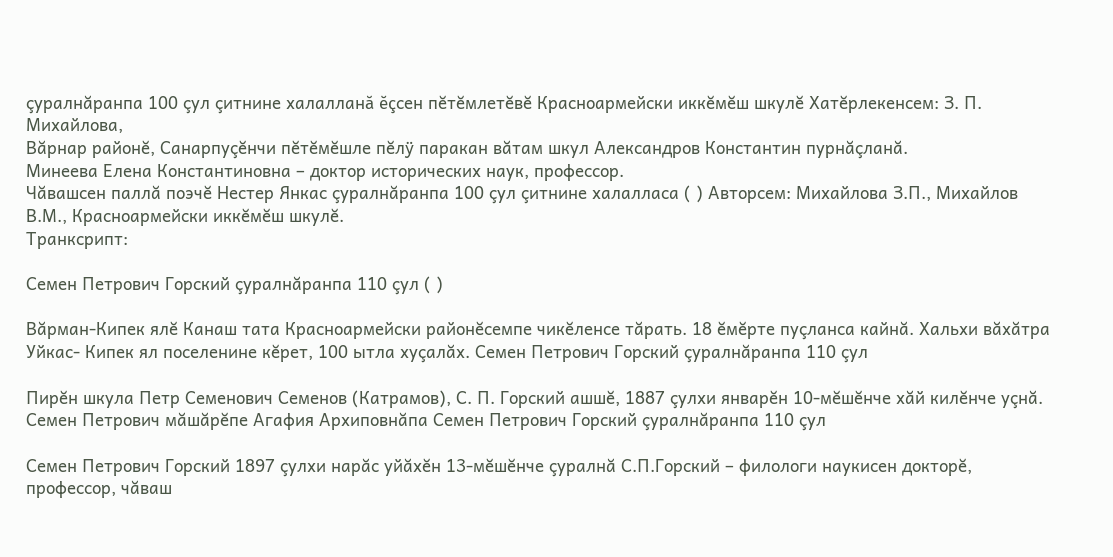çуралнăранпа 100 çул çитнине халалланă ĕçсен пĕтĕмлетĕвĕ Красноармейски иккĕмĕш шкулĕ Хатĕрлекенсем: З. П. Михайлова,
Вăрнар районĕ, Санарпуçĕнчи пĕтĕмĕшле пĕлÿ паракан вăтам шкул Александров Константин пурнăçланă.
Минеева Елена Константиновна – доктор исторических наук, профессор.
Чăвашсен паллă поэчĕ Нестер Янкас çуралнăранпа 100 çул çитнине халалласа ( ) Авторсем: Михайлова З.П., Михайлов В.М., Красноармейски иккĕмĕш шкулĕ.
Транксрипт:

Семен Петрович Горский çуралнăранпа 110 çул ( )

Вăрман-Кипек ялĕ Канаш тата Красноармейски районĕсемпе чикĕленсе тăрать. 18 ĕмĕрте пуçланса кайнă. Хальхи вăхăтра Уйкас- Кипек ял поселенине кĕрет, 100 ытла хуçалăх. Семен Петрович Горский çуралнăранпа 110 çул

Пирĕн шкула Петр Семенович Семенов (Катрамов), С. П. Горский ашшĕ, 1887 çулхи январĕн 10-мĕшĕнче хăй килĕнче уçнă. Семен Петрович мăшăрĕпе Агафия Архиповнăпа Семен Петрович Горский çуралнăранпа 110 çул

Семен Петрович Горский 1897 çулхи нарăс уйăхĕн 13-мĕшĕнче çуралнă С.П.Горский – филологи наукисен докторĕ, профессор, чăваш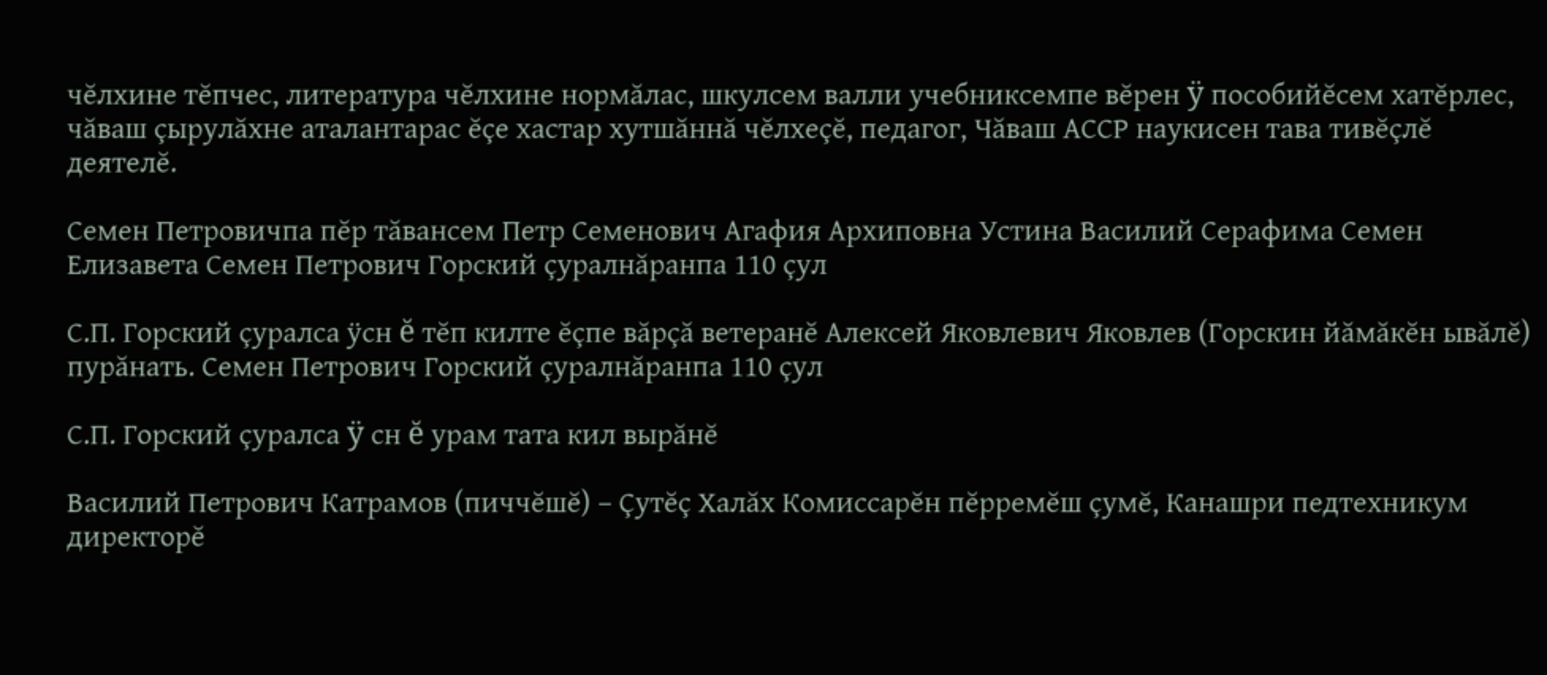чĕлхине тĕпчес, литература чĕлхине нормăлас, шкулсем валли учебниксемпе вĕрен ÿ пособийĕсем хатĕрлес, чăваш çырулăхне аталантарас ĕçе хастар хутшăннă чĕлхеçĕ, педагог, Чăваш АССР наукисен тава тивĕçлĕ деятелĕ.

Семен Петровичпа пĕр тăвансем Петр Семенович Агафия Архиповна Устина Василий Серафима Семен Елизавета Семен Петрович Горский çуралнăранпа 110 çул

С.П. Горский çуралса ÿсн ĕ тĕп килте ĕçпе вăрçă ветеранĕ Алексей Яковлевич Яковлев (Горскин йăмăкĕн ывăлĕ) пурăнать. Семен Петрович Горский çуралнăранпа 110 çул

С.П. Горский çуралса ÿ сн ĕ урам тата кил вырăнĕ

Василий Петрович Катрамов (пиччĕшĕ) – Çутĕç Халăх Комиссарĕн пĕрремĕш çумĕ, Канашри педтехникум директорĕ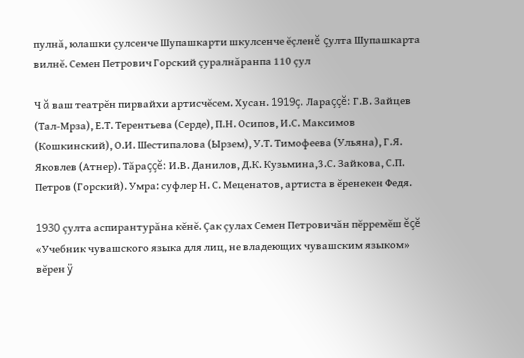пулнă, юлашки çулсенче Шупашкарти шкулсенче ĕçленĕ çулта Шупашкарта вилнĕ. Семен Петрович Горский çуралнăранпа 110 çул

Ч ă ваш театрĕн пирвайхи артисчĕсем. Хусан. 1919ç. Лараççĕ: Г.В. Зайцев (Тал-Мрза), Е.Т. Терентьева (Серде), П.Н. Осипов, И.С. Максимов (Кошкинский), О.И. Шестипалова (Ырзем), У.Т. Тимофеева (Ульяна), Г.Я. Яковлев (Атнер). Тăраççĕ: И.В. Данилов, Д.К. Кузьмина,3.С. Зайкова, С.П. Петров (Горский). Умра: суфлер Н. С. Меценатов, артиста в ĕренекен Федя.

1930 çулта аспирантурăна кĕнĕ. Çак çулах Семен Петровичăн пĕрремĕш ĕçĕ «Учебник чувашского языка для лиц, не владеющих чувашским языком» вĕрен ÿ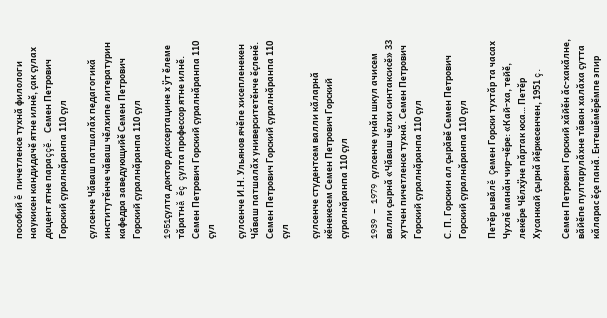пособий ĕ пичетленсе тухнă филологи наукисен кандидачĕ ятне илнĕ, çак çулах доцент ятне параççĕ. Семен Петрович Горский çуралнăранпа 110 çул

çулсенче Чăваш патшалăх педагогикă институтĕнче чăваш чĕлхипе литературин кафедра заведующийĕ Семен Петрович Горский çуралнăранпа 110 çул

1951çулта доктор диссертацине х ÿт ĕлеме тăратнă ĕç çулта профессор ятне илнĕ. Семен Петрович Горский çуралнăранпа 110 çул

çулсенче И.Н. Ульянов ячĕпе хисепленекен Чăваш патшалăх университетĕнче ĕçленĕ. Семен Петрович Горский çуралнăранпа 110 çул

çулсенче студентсем валли кăларнă кĕнекесем Семен Петрович Горский çуралнăранпа 110 çул

1939 – 1979 çулсенче унăн шкул ачисем валли çырнă «Чăваш чĕлхи синтаксисĕ» 33 хутчен пичетленсе тухнă. Семен Петрович Горский çуралнăранпа 110 çул

С. П. Горскин ал çырăвĕ Семен Петрович Горский çуралнăранпа 110 çул

Петĕр ывăлĕ Çемен Горски тухтăр та часах Чухлĕ манăн чир-чĕре: «Кай-ха, тейĕ, лекĕре Чĕлхÿне пăртак юса… Петĕр Хусанкай çырнă йĕркесенчен, 1951 ç.

Семен Петрович Горский хăйĕн ăс-хакăлне, вăйĕпе пултарулăхне тăван халăха çутта кăларас ĕçе панă. Ентешĕмĕрĕмпе эпир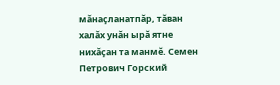мăнаçланатпăр, тăван халăх унăн ырă ятне нихăçан та манмĕ. Семен Петрович Горский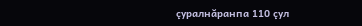çуралнăранпа 110 çул